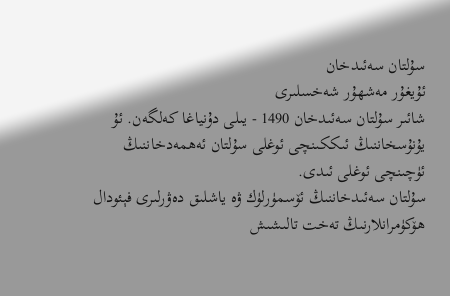سۇلتان سەئىدخان
ئۇيغۇر مەشھۇر شەخسلىرى
شائىر سۇلتان سەئىدخان 1490 - يىلى دۇنياغا كەلگەن. ئۇ يۇنۇسخاننىڭ ئىككىنچى ئوغلى سۇلتان ئەھمەدخاننىڭ ئۈچىنچى ئوغلى ئىدى.
سۇلتان سەئىدخاننىڭ ئۆسمۈرلۈك ۋە ياشلىق دەۋرلىرى فېئودال ھۆكۈمرانلارنىڭ تەخت تالىشىش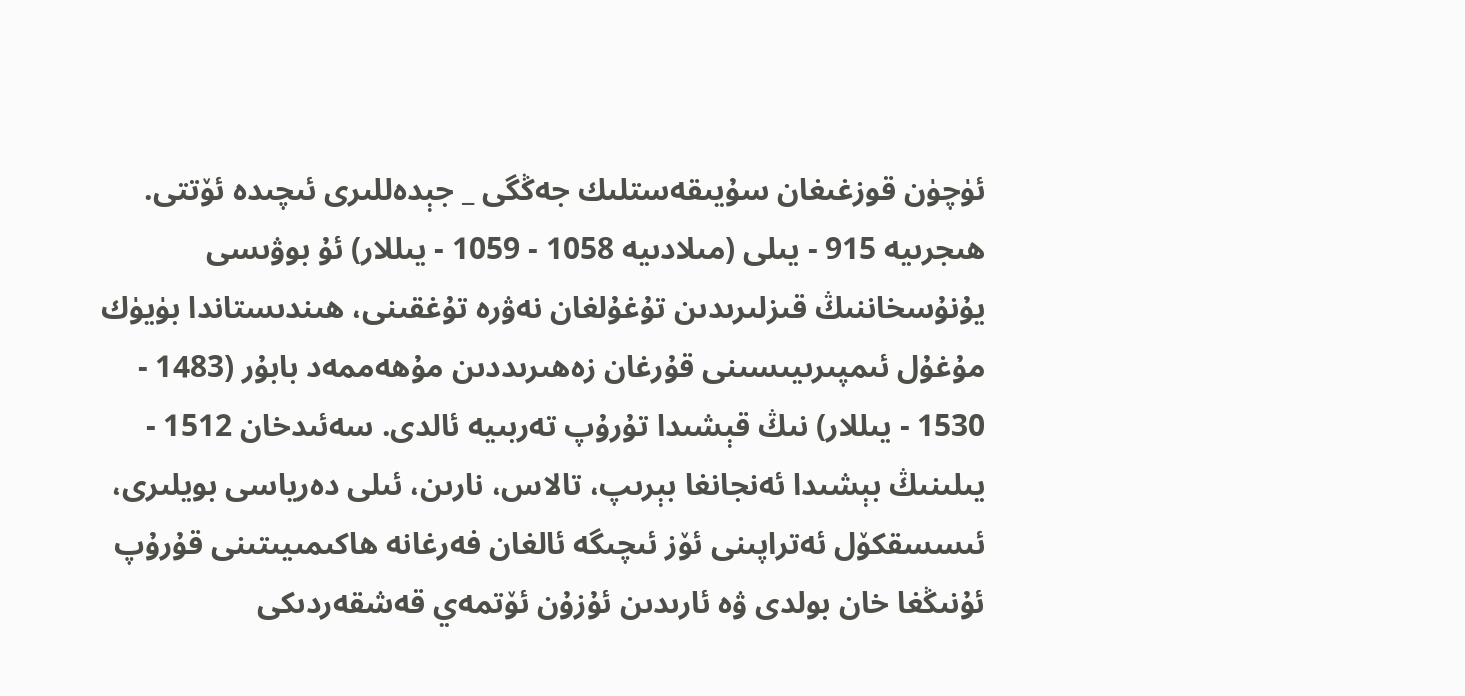ئۈچۈن قوزغىغان سۇيىقەستلىك جەڭگى _ جېدەللىرى ئىچىدە ئۆتتى. ھىجرىيە 915 - يىلى (مىلادىيە 1058 - 1059 - يىللار) ئۇ بوۋىسى يۇنۇسخاننىڭ قىزلىرىدىن تۇغۇلغان نەۋرە تۇغقىنى، ھىندىستاندا بۈيۈك مۇغۇل ئىمپىرىيىسىنى قۇرغان زەھىرىددىن مۇھەممەد بابۇر (1483 - 1530 - يىللار) نىڭ قېشىدا تۇرۇپ تەربىيە ئالدى. سەئىدخان 1512 - يىلىنىڭ بېشىدا ئەنجانغا بېرىپ، تالاس، نارىن، ئىلى دەرياسى بويلىرى، ئىسسقكۆل ئەتراپىنى ئۆز ئىچىگە ئالغان فەرغانە ھاكىمىيىتىنى قۇرۇپ ئۇنىڭغا خان بولدى ۋە ئارىدىن ئۇزۇن ئۆتمەي قەشقەردىكى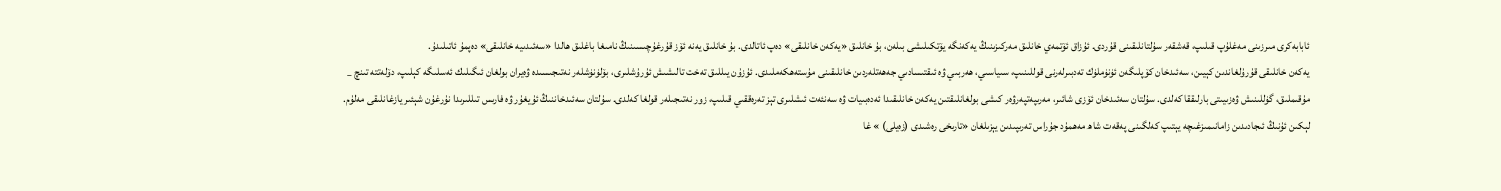ئابابەكرى مىرزىنى مەغلۇپ قىلىپ، قەشقەر سۇلتانلىقىنى قۇردى. ئۇزاق ئۆتمەي خانلىق مەركىزىنىڭ يەكەنگە يۆتكىلىشى بىلەن، بۇ خانلىق «يەكەن خانلىقى» دەپ ئاتالدى. بۇ خانلىق يەنە ئۆز قۇرغۇچىسىنىڭ نامىغا باغلىق ھالدا «سەئىدىيە خانلىقى» دەپمۇ ئاتىلىدۇ.
يەكەن خانلىقى قۇرۇلغاندىن كېيىن، سەئىدخان كۆپلىگەن ئۈنۈملۈك تەدبىرلەرنى قوللىنىپ، سىياسىي، ھەربىي ۋە ئىقتىسادىي جەھەتلەردىن خانلىقىنى مۇستەھكەملىدى. ئۇزۇن يىللىق تەخت تالىشىش ئۇرۇشلىرى، بۆلۈنۈشلەر نەتىجىسىدە ۋەيران بولغان ئىگىلىك ئەسلىگە كېلىپ، دۆلەتتە تىنچ _ مۇقىملىق، گۈللىنىش ۋەزىيىتى بارلىققا كەلدى. سۇلتان سەئىدخان ئۆزى شائىر، مەرىپەتپەرۋەر كىشى بولغانلىقتىن يەكەن خانلىقىدا ئەدەبىيات ۋە سەنئەت ئىشلىرى تېز تەرەققىي قىلىپ، زور نەتىجىلەر قولغا كەلدى. سۇلتان سەئىدخاننىڭ ئۇيغۇر ۋە فارىس تىللىرىدا نۇرغۇن شېئىر يازغانلىقى مەلۇم. لېكىن ئۇنىڭ ئىجادىدىن زامانىمىزغىچە يېتىپ كەلگىنى پەقەت شاھ مەھمۇد جۇراس تەرىپىدىن يېزىلغان «تارىخى رەشىدى (زەيلى) » غا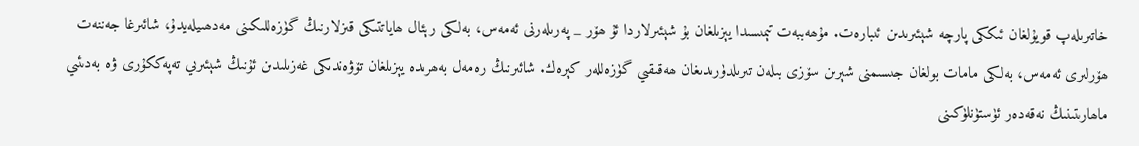خاتىرىلەپ قويۇلغان ئىككى پارچە شېئىرىدىن ئىبارەت. مۇھەببەت تېمىسىدا يېزىلغان بۇ شېئىرلاردا ئۇ ھۆر _ پەرىلەرنى ئەمەس، بەلكى رېئال ھاياتتىكى قىزلارنىڭ گۈزەللىكىنى مەدھىيلەيدۇ، شائىرغا جەننەت ھۆرلىرى ئەمەس، بەلكى مامات بولغان جىسىمنى شېرىن سۆزى بىلەن تىرىلدۈرىدىغان ھەقىقىي گۈزەللەر كېرەك. شائىرنىڭ رەمەل بەھرىدە يېزىلغان تۆۋەندىكى غەزىلىدىن ئۇنىڭ شېئىرىي تەپەككۇرى ۋە بەدىئىي ماھارىتىنىڭ نەقەدەر ئۈستۈنلۈكىنى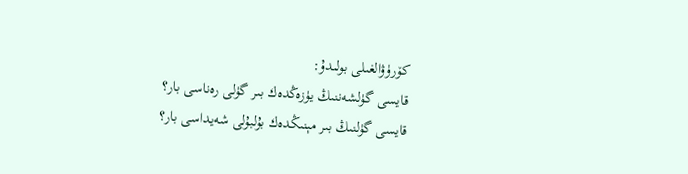كۆرۈۋالغىلى بولىدۇ:
قايسى گۈلشەننىڭ يۈزەڭدەك بىر گۈلى رەناسى بار؟
قايسى گۈلنىڭ بىر مېنىڭدەك بۇلبۇلى شەيداسى بار؟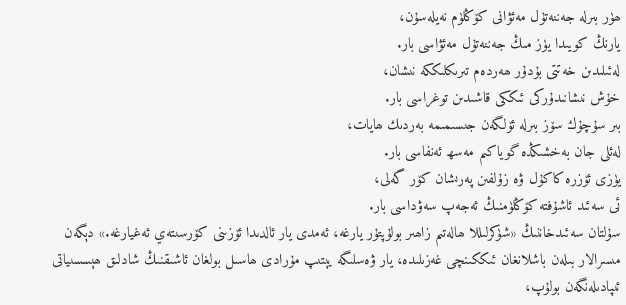ھۈر بىرلە جەننەتۇل مەئۋانى كۆڭلۈم نەيلەسۇن،
يارنڭ كويىدا يۈز مىڭ جەننەتۇل مەئۋاسى بار.
لەئىلىدىن خەتتى بۇدۇر ھەردەم تىرىكلىككە نىشان،
خۇش نىشانىدۇركى ئىككى قاشىدىن توغراسى بار.
بىر سۇچۇك سۆز بىرلە ئۆلگەن جىسىمىمە بەردىك ھايات،
لەئلى جان بەخشىڭدە گوياكىم مەسھ ئەنفاسى بار.
يۈزى ئۆزرە كاكۇل ۋە زۇلفىن پەرىشان كۆر گەلى،
ئى سەئىد ئاشۇفتە كۆڭلۈمنىڭ ئەجەپ سەۋداسى بار.
سۇلتان سەئىدخاننىڭ «شۈكرلىللا ھالەتىم زاھىر بولۇپتۇر يارغە، ئەمدى يار ئالدىدا ئۆزىنى كۆرسىتەي ئەغيارغە.» دېگەن مىسرالار بىلەن باشلانغان ئىككىنچى غەزىلىدە، يار ۋەسلىگە يېتىپ مۇرادى ھاسىل بولغان ئاشىقنىڭ شادلىق ھېسسىياتى ئىپادىلەنگەن بولۇپ،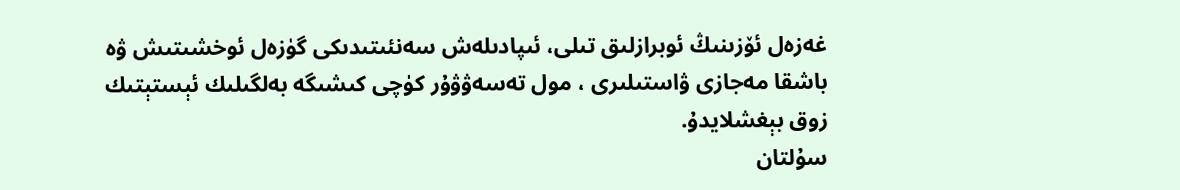غەزەل ئۆزىنىڭ ئوبرازلىق تىلى، ئىپادىلەش سەنئىتىدىكى گۈزەل ئوخشىتىش ۋە باشقا مەجازى ۋاستىلىرى ، مول تەسەۋۋۇر كۈچى كىشىگە بەلگىلىك ئېستېتىك زوق بېغشلايدۇ.
سۇلتان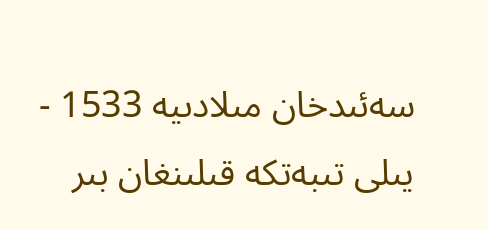سەئىدخان مىلادىيە 1533 - يىلى تىبەتكە قىلىنغان بىر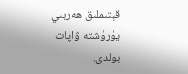قېتىملىق ھەربىي يۈرۈشتە ۋاپات بولدى.